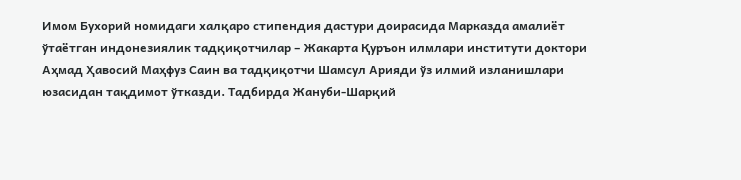Имом Бухорий номидаги халқаро стипендия дастури доирасида Марказда амалиёт ўтаётган индонезиялик тадқиқотчилар – Жакарта Қуръон илмлари институти доктори Аҳмад Ҳавосий Маҳфуз Саин ва тадқиқотчи Шамсул Арияди ўз илмий изланишлари юзасидан тақдимот ўтказди. Тадбирда Жануби-Шарқий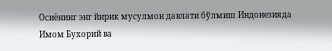Осиёнинг энг йирик мусулмон давлати бўлмиш Индонезияда Имом Бухорий ва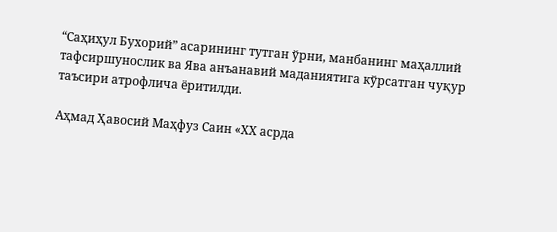“Саҳиҳул Бухорий” асарининг тутган ўрни, манбанинг маҳаллий тафсиршунослик ва Ява анъанавий маданиятига кўрсатган чуқур таъсири атрофлича ёритилди.

Аҳмад Ҳавосий Маҳфуз Саин «ХХ асрда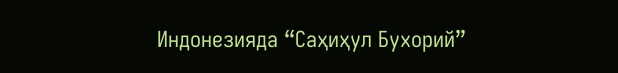Индонезияда “Саҳиҳул Бухорий”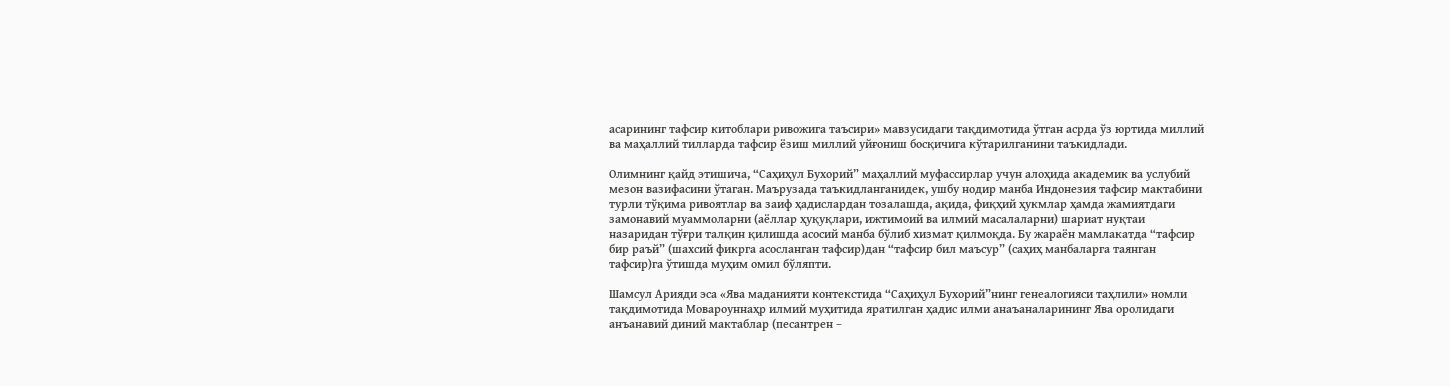асарининг тафсир китоблари ривожига таъсири» мавзусидаги тақдимотида ўтган асрда ўз юртида миллий ва маҳаллий тилларда тафсир ёзиш миллий уйғониш босқичига кўтарилганини таъкидлади.

Олимнинг қайд этишича, “Саҳиҳул Бухорий” маҳаллий муфассирлар учун алоҳида академик ва услубий мезон вазифасини ўтаган. Маърузада таъкидланганидек, ушбу нодир манба Индонезия тафсир мактабини турли тўқима ривоятлар ва заиф ҳадислардан тозалашда, ақида, фиқҳий ҳукмлар ҳамда жамиятдаги замонавий муаммоларни (аёллар ҳуқуқлари, ижтимоий ва илмий масалаларни) шариат нуқтаи назаридан тўғри талқин қилишда асосий манба бўлиб хизмат қилмоқда. Бу жараён мамлакатда “тафсир бир раъй” (шахсий фикрга асосланган тафсир)дан “тафсир бил маъсур” (саҳиҳ манбаларга таянган тафсир)га ўтишда муҳим омил бўляпти.

Шамсул Арияди эса «Ява маданияти контекстида “Саҳиҳул Бухорий”нинг генеалогияси таҳлили» номли тақдимотида Мовароуннаҳр илмий муҳитида яратилган ҳадис илми анаъаналарининг Ява оролидаги анъанавий диний мактаблар (песантрен –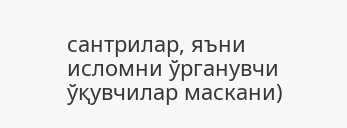сантрилар, яъни исломни ўрганувчи ўқувчилар маскани)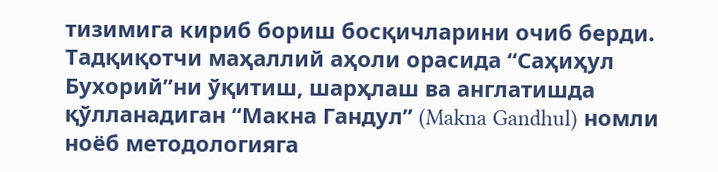тизимига кириб бориш босқичларини очиб берди. Тадқиқотчи маҳаллий аҳоли орасида “Саҳиҳул Бухорий”ни ўқитиш, шарҳлаш ва англатишда қўлланадиган “Макна Гандул” (Makna Gandhul) номли ноёб методологияга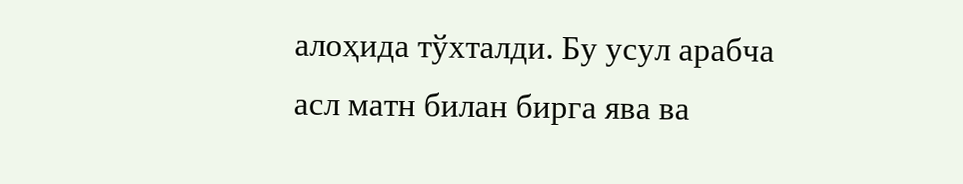алоҳида тўхталди. Бу усул арабча асл матн билан бирга ява ва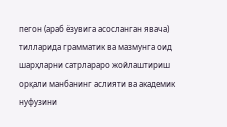пегон (араб ёзувига асосланган явача) тилларида грамматик ва мазмунга оид шарҳларни сатрлараро жойлаштириш орқали манбанинг аслияти ва академик нуфузини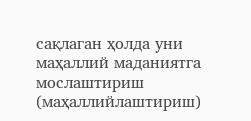сақлаган ҳолда уни маҳаллий маданиятга мослаштириш (маҳаллийлаштириш)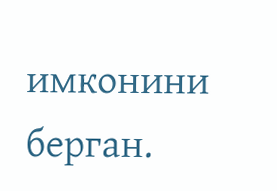имконини берган.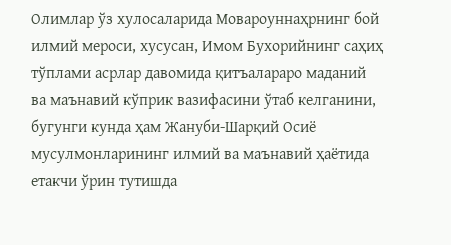Олимлар ўз хулосаларида Мовароуннаҳрнинг бой илмий мероси, хусусан, Имом Бухорийнинг саҳиҳ тўплами асрлар давомида қитъалараро маданий ва маънавий кўприк вазифасини ўтаб келганини, бугунги кунда ҳам Жануби-Шарқий Осиё мусулмонларининг илмий ва маънавий ҳаётида етакчи ўрин тутишда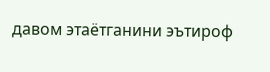давом этаётганини эътироф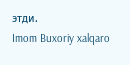этди.
Imom Buxoriy xalqaro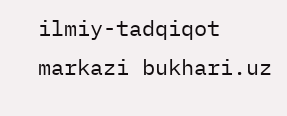ilmiy-tadqiqot markazi bukhari.uz